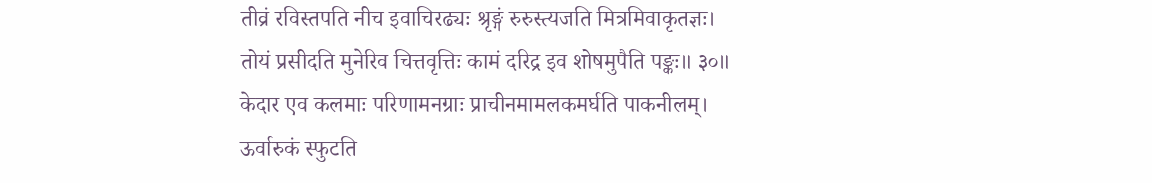तीव्रं रविस्तपति नीच इवाचिरढ्यः श्रृङ्गं रुरुस्त्यजति मित्रमिवाकृतज्ञः।
तोयं प्रसीदति मुनेरिव चित्तवृत्तिः कामं दरिद्र इव शोषमुपैति पङ्कः॥ ३०॥
केदार एव कलमाः परिणामनग्राः प्राचीनमामलकमर्घति पाकनीलम्।
ऊर्वारुकं स्फुटति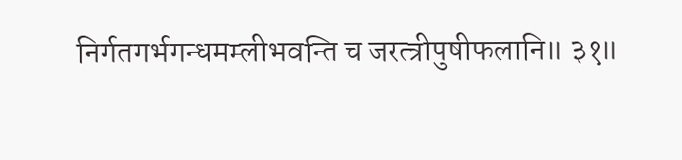निर्गतगर्भगन्धमम्लीभवन्ति च जरत्त्रीपुषीफलानि॥ ३१॥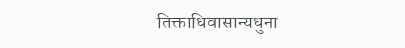तिक्ताधिवासान्यधुना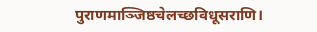पुराणमाञ्जिष्ठचेलच्छविधूसराणि।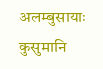अलम्बुसायाः कुसुमानि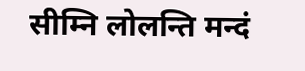सीम्नि लोलन्ति मन्दं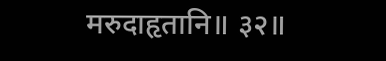मरुदाहृतानि॥ ३२॥